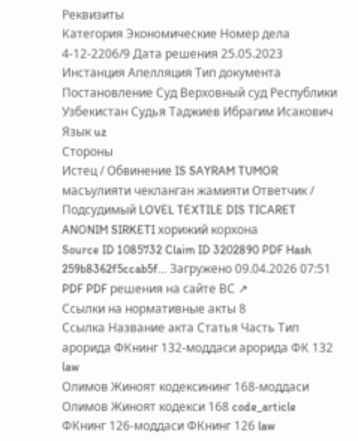Реквизиты
Категория Экономические Номер дела 4-12-2206/9 Дата решения 25.05.2023 Инстанция Апелляция Тип документа Постановление Суд Верховный суд Республики Узбекистан Судья Таджиев Ибрагим Исакович Язык uz
Стороны
Истец / Обвинение IS SAYRAM TUMOR масъулияти чекланган жамияти Ответчик / Подсудимый LOVEL TEXTILE DIS TICARET ANONIM SIRKETI хорижий корхона
Source ID 1085732 Claim ID 3202890 PDF Hash 259b8362f5ccab5f... Загружено 09.04.2026 07:51 PDF PDF решения на сайте ВС ↗
Ссылки на нормативные акты 8
Ссылка Название акта Статья Часть Тип
арорида ФКнинг 132-моддаси арорида ФК 132 law
Олимов Жиноят кодексининг 168-моддаси Олимов Жиноят кодекси 168 code_article
ФКнинг 126-моддаси ФКнинг 126 law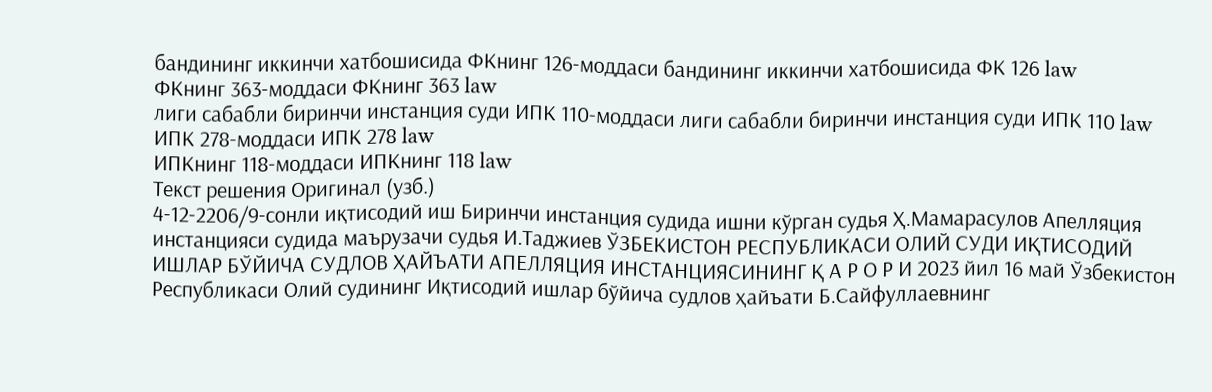бандининг иккинчи хатбошисида ФКнинг 126-моддаси бандининг иккинчи хатбошисида ФК 126 law
ФКнинг 363-моддаси ФКнинг 363 law
лиги сабабли биринчи инстанция суди ИПК 110-моддаси лиги сабабли биринчи инстанция суди ИПК 110 law
ИПК 278-моддаси ИПК 278 law
ИПКнинг 118-моддаси ИПКнинг 118 law
Текст решения Оригинал (узб.)
4-12-2206/9-сонли иқтисодий иш Биринчи инстанция судида ишни кўрган судья Ҳ.Мамарасулов Апелляция инстанцияси судида маърузачи судья И.Таджиев ЎЗБЕКИСТОН РЕСПУБЛИКАСИ ОЛИЙ СУДИ ИҚТИСОДИЙ ИШЛАР БЎЙИЧА СУДЛОВ ҲАЙЪАТИ АПЕЛЛЯЦИЯ ИНСТАНЦИЯСИНИНГ Қ А Р О Р И 2023 йил 16 май Ўзбекистон Республикаси Олий судининг Иқтисодий ишлар бўйича судлов ҳайъати Б.Сайфуллаевнинг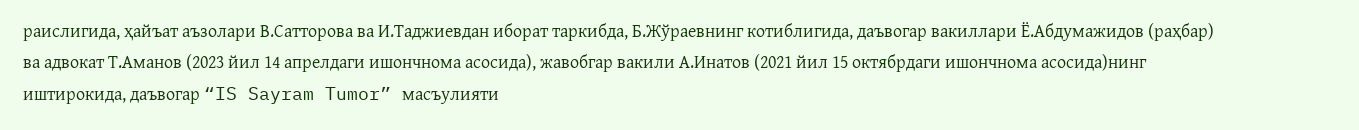раислигида, ҳайъат аъзолари В.Сатторова ва И.Таджиевдан иборат таркибда, Б.Жўраевнинг котиблигида, даъвогар вакиллари Ё.Абдумажидов (раҳбар) ва адвокат Т.Аманов (2023 йил 14 апрелдаги ишончнома асосида), жавобгар вакили А.Инатов (2021 йил 15 октябрдаги ишончнома асосида)нинг иштирокида, даъвогар “IS Sayram Tumor” масъулияти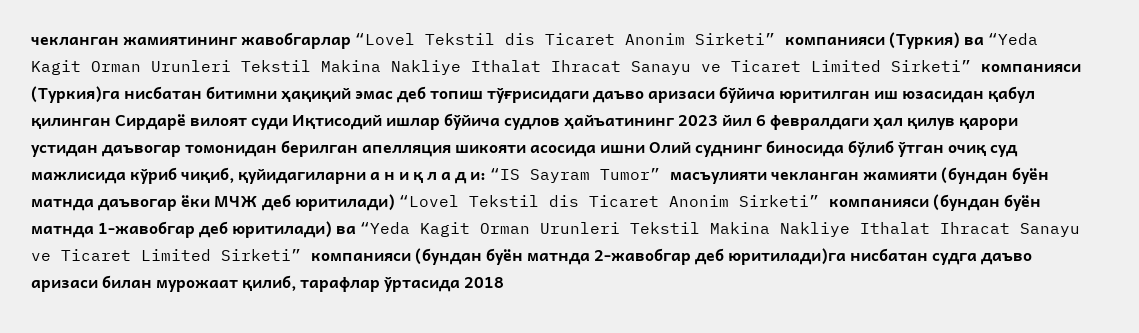чекланган жамиятининг жавобгарлар “Lovel Tekstil dis Ticaret Anonim Sirketi” компанияси (Туркия) ва “Yeda Kagit Orman Urunleri Tekstil Makina Nakliye Ithalat Ihracat Sanayu ve Ticaret Limited Sirketi” компанияси (Туркия)га нисбатан битимни ҳақиқий эмас деб топиш тўғрисидаги даъво аризаси бўйича юритилган иш юзасидан қабул қилинган Сирдарё вилоят суди Иқтисодий ишлар бўйича судлов ҳайъатининг 2023 йил 6 февралдаги ҳал қилув қарори устидан даъвогар томонидан берилган апелляция шикояти асосида ишни Олий суднинг биносида бўлиб ўтган очиқ суд мажлисида кўриб чиқиб, қуйидагиларни а н и қ л а д и: “IS Sayram Tumor” масъулияти чекланган жамияти (бундан буён матнда даъвогар ёки МЧЖ деб юритилади) “Lovel Tekstil dis Ticaret Anonim Sirketi” компанияси (бундан буён матнда 1-жавобгар деб юритилади) ва “Yeda Kagit Orman Urunleri Tekstil Makina Nakliye Ithalat Ihracat Sanayu ve Ticaret Limited Sirketi” компанияси (бундан буён матнда 2-жавобгар деб юритилади)га нисбатан судга даъво аризаси билан мурожаат қилиб, тарафлар ўртасида 2018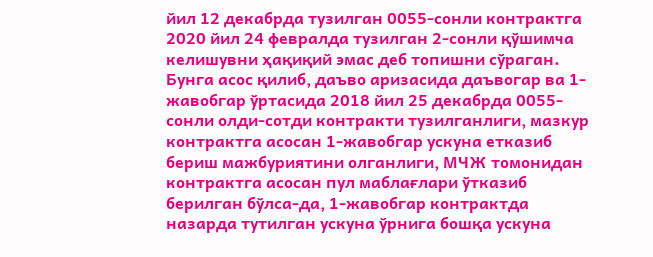йил 12 декабрда тузилган 0055-сонли контрактга 2020 йил 24 февралда тузилган 2-сонли қўшимча келишувни ҳақиқий эмас деб топишни сўраган. Бунга асос қилиб, даъво аризасида даъвогар ва 1-жавобгар ўртасида 2018 йил 25 декабрда 0055-сонли олди-сотди контракти тузилганлиги, мазкур контрактга асосан 1-жавобгар ускуна етказиб бериш мажбуриятини олганлиги, МЧЖ томонидан контрактга асосан пул маблағлари ўтказиб берилган бўлса-да, 1-жавобгар контрактда назарда тутилган ускуна ўрнига бошқа ускуна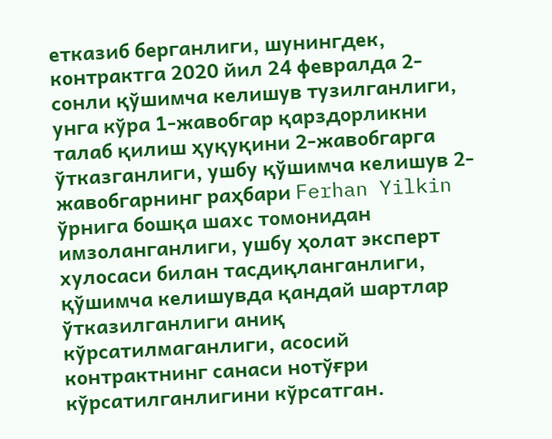етказиб берганлиги, шунингдек, контрактга 2020 йил 24 февралда 2-сонли қўшимча келишув тузилганлиги, унга кўра 1-жавобгар қарздорликни талаб қилиш ҳуқуқини 2-жавобгарга ўтказганлиги, ушбу қўшимча келишув 2-жавобгарнинг раҳбари Ferhan Yilkin ўрнига бошқа шахс томонидан имзоланганлиги, ушбу ҳолат эксперт хулосаси билан тасдиқланганлиги, қўшимча келишувда қандай шартлар ўтказилганлиги аниқ кўрсатилмаганлиги, асосий контрактнинг санаси нотўғри кўрсатилганлигини кўрсатган.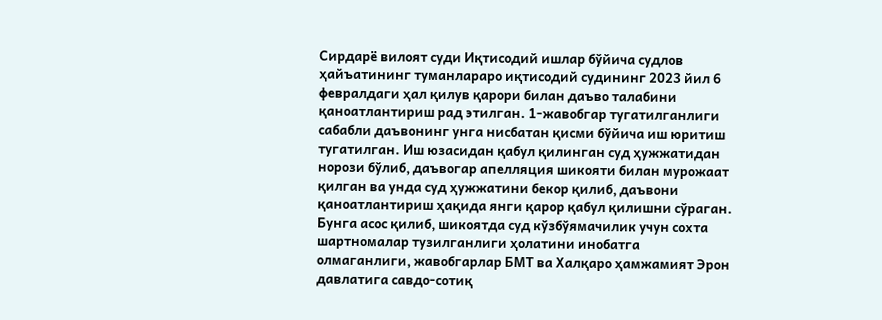Сирдарё вилоят суди Иқтисодий ишлар бўйича судлов ҳайъатининг туманлараро иқтисодий судининг 2023 йил 6 февралдаги ҳал қилув қарори билан даъво талабини қаноатлантириш рад этилган. 1-жавобгар тугатилганлиги сабабли даъвонинг унга нисбатан қисми бўйича иш юритиш тугатилган. Иш юзасидан қабул қилинган суд ҳужжатидан норози бўлиб, даъвогар апелляция шикояти билан мурожаат қилган ва унда суд ҳужжатини бекор қилиб, даъвони қаноатлантириш ҳақида янги қарор қабул қилишни сўраган. Бунга асос қилиб, шикоятда суд кўзбўямачилик учун сохта шартномалар тузилганлиги ҳолатини инобатга олмаганлиги, жавобгарлар БМТ ва Халқаро ҳамжамият Эрон давлатига савдо-сотиқ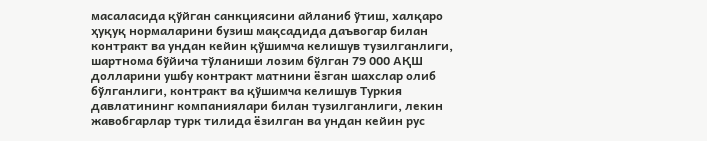масаласида қўйган санкциясини айланиб ўтиш, халқаро ҳуқуқ нормаларини бузиш мақсадида даъвогар билан контракт ва ундан кейин қўшимча келишув тузилганлиги, шартнома бўйича тўланиши лозим бўлган 79 000 АҚШ долларини ушбу контракт матнини ёзган шахслар олиб бўлганлиги, контракт ва қўшимча келишув Туркия давлатининг компаниялари билан тузилганлиги, лекин жавобгарлар турк тилида ёзилган ва ундан кейин рус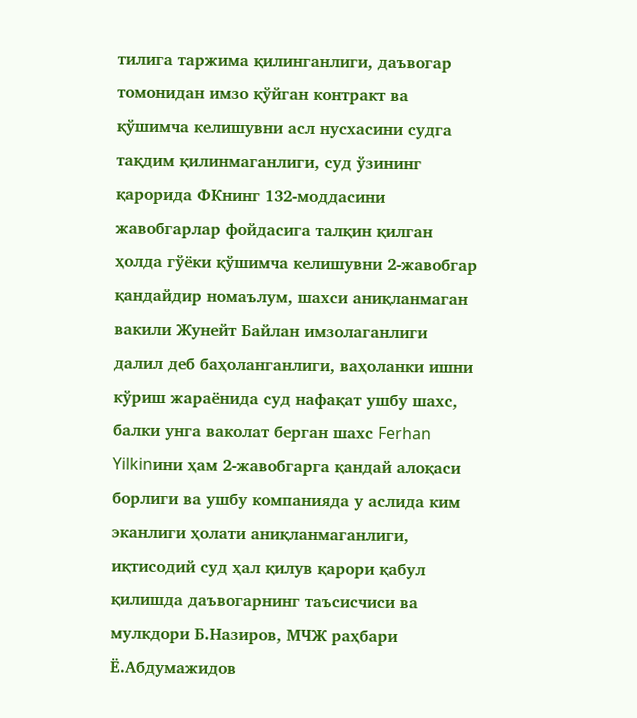тилига таржима қилинганлиги, даъвогар томонидан имзо қўйган контракт ва қўшимча келишувни асл нусхасини судга тақдим қилинмаганлиги, суд ўзининг қарорида ФКнинг 132-моддасини жавобгарлар фойдасига талқин қилган ҳолда гўёки қўшимча келишувни 2-жавобгар қандайдир номаълум, шахси аниқланмаган вакили Жунейт Байлан имзолаганлиги далил деб баҳоланганлиги, ваҳоланки ишни кўриш жараёнида суд нафақат ушбу шахс, балки унга ваколат берган шахс Ferhan Yilkinини ҳам 2-жавобгарга қандай алоқаси борлиги ва ушбу компанияда у аслида ким эканлиги ҳолати аниқланмаганлиги, иқтисодий суд ҳал қилув қарори қабул қилишда даъвогарнинг таъсисчиси ва мулкдори Б.Назиров, МЧЖ раҳбари Ё.Абдумажидов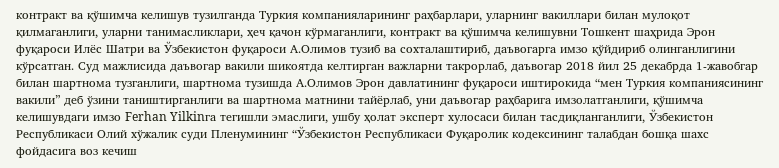контракт ва қўшимча келишув тузилганда Туркия компанияларининг раҳбарлари, уларнинг вакиллари билан мулоқот қилмаганлиги, уларни танимасликлари, ҳеч қачон кўрмаганлиги, контракт ва қўшимча келишувни Тошкент шаҳрида Эрон фуқароси Илёс Шатри ва Ўзбекистон фуқароси А.Олимов тузиб ва сохталаштириб, даъвогарга имзо қўйдириб олинганлигини кўрсатган. Суд мажлисида даъвогар вакили шикоятда келтирган важларни такрорлаб, даъвогар 2018 йил 25 декабрда 1-жавобгар билан шартнома тузганлиги, шартнома тузишда А.Олимов Эрон давлатининг фуқароси иштирокида “мен Туркия компаниясининг вакили” деб ўзини таништирганлиги ва шартнома матнини тайёрлаб, уни даъвогар раҳбарига имзолатганлиги, қўшимча келишувдаги имзо Ferhan Yilkinга тегишли эмаслиги, ушбу ҳолат эксперт хулосаси билан тасдиқланганлиги, Ўзбекистон Республикаси Олий хўжалик суди Пленумининг “Ўзбекистон Республикаси Фуқаролик кодексининг талабдан бошқа шахс фойдасига воз кечиш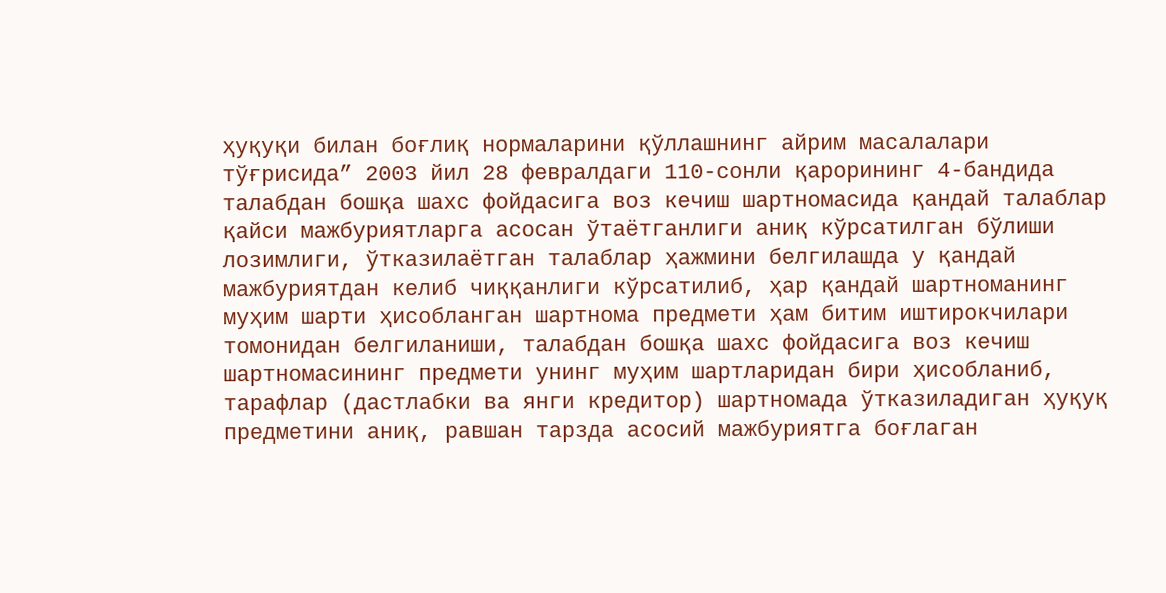ҳуқуқи билан боғлиқ нормаларини қўллашнинг айрим масалалари тўғрисида” 2003 йил 28 февралдаги 110-сонли қарорининг 4-бандида талабдан бошқа шахс фойдасига воз кечиш шартномасида қандай талаблар қайси мажбуриятларга асосан ўтаётганлиги аниқ кўрсатилган бўлиши лозимлиги, ўтказилаётган талаблар ҳажмини белгилашда у қандай мажбуриятдан келиб чиққанлиги кўрсатилиб, ҳар қандай шартноманинг муҳим шарти ҳисобланган шартнома предмети ҳам битим иштирокчилари томонидан белгиланиши, талабдан бошқа шахс фойдасига воз кечиш шартномасининг предмети унинг муҳим шартларидан бири ҳисобланиб, тарафлар (дастлабки ва янги кредитор) шартномада ўтказиладиган ҳуқуқ предметини аниқ, равшан тарзда асосий мажбуриятга боғлаган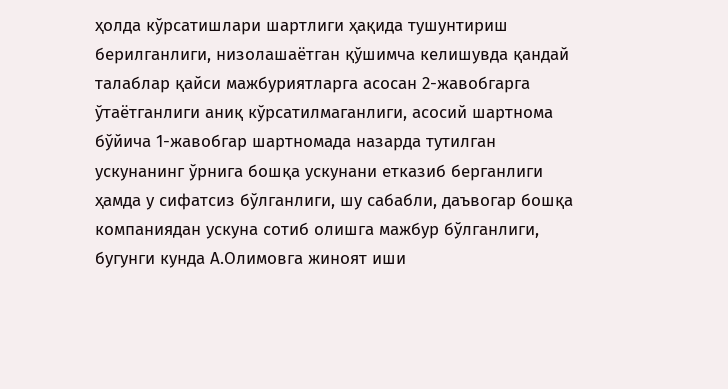ҳолда кўрсатишлари шартлиги ҳақида тушунтириш берилганлиги, низолашаётган қўшимча келишувда қандай талаблар қайси мажбуриятларга асосан 2-жавобгарга ўтаётганлиги аниқ кўрсатилмаганлиги, асосий шартнома бўйича 1-жавобгар шартномада назарда тутилган ускунанинг ўрнига бошқа ускунани етказиб берганлиги ҳамда у сифатсиз бўлганлиги, шу сабабли, даъвогар бошқа компаниядан ускуна сотиб олишга мажбур бўлганлиги, бугунги кунда А.Олимовга жиноят иши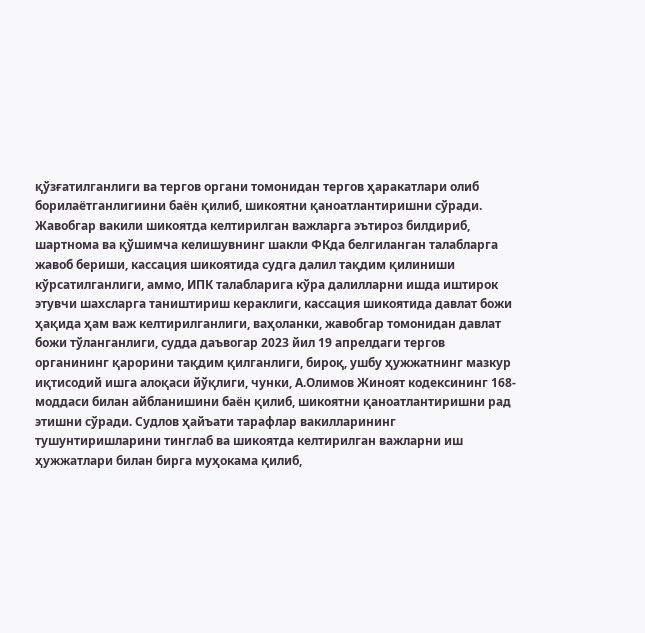қўзғатилганлиги ва тергов органи томонидан тергов ҳаракатлари олиб борилаётганлигиини баён қилиб, шикоятни қаноатлантиришни сўради. Жавобгар вакили шикоятда келтирилган важларга эътироз билдириб, шартнома ва қўшимча келишувнинг шакли ФКда белгиланган талабларга жавоб бериши, кассация шикоятида судга далил тақдим қилиниши кўрсатилганлиги, аммо, ИПК талабларига кўра далилларни ишда иштирок этувчи шахсларга таништириш кераклиги, кассация шикоятида давлат божи ҳақида ҳам важ келтирилганлиги, ваҳоланки, жавобгар томонидан давлат божи тўланганлиги, судда даъвогар 2023 йил 19 апрелдаги тергов органининг қарорини тақдим қилганлиги, бироқ, ушбу ҳужжатнинг мазкур иқтисодий ишга алоқаси йўқлиги, чунки, А.Олимов Жиноят кодексининг 168-моддаси билан айбланишини баён қилиб, шикоятни қаноатлантиришни рад этишни сўради. Судлов ҳайъати тарафлар вакилларининг тушунтиришларини тинглаб ва шикоятда келтирилган важларни иш ҳужжатлари билан бирга муҳокама қилиб,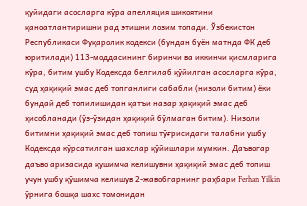қуйидаги асосларга кўра апелляция шикоятини қаноатлантиришни рад этишни лозим топади. Ўзбекистон Республикаси Фуқаролик кодекси (бундан буён матнда ФК деб юритилади) 113-моддасининг биринчи ва иккинчи қисмларига кўра, битим ушбу Кодексда белгилаб қўйилган асосларга кўра, суд ҳақиқий эмас деб топганлиги сабабли (низоли битим) ёки бундай деб топилишидан қатъи назар ҳақиқий эмас деб ҳисобланади (ўз-ўзидан ҳақиқий бўлмаган битим). Низоли битимни ҳақиқий эмас деб топиш тўғрисидаги талабни ушбу Кодексда кўрсатилган шахслар қўйишлари мумкин. Даъвогар даъво аризасида қушимча келишувни ҳақиқий эмас деб топиш учун ушбу қўшимча келишув 2-жавобгарнинг раҳбари Ferhan Yilkin ўрнига бошқа шахс томонидан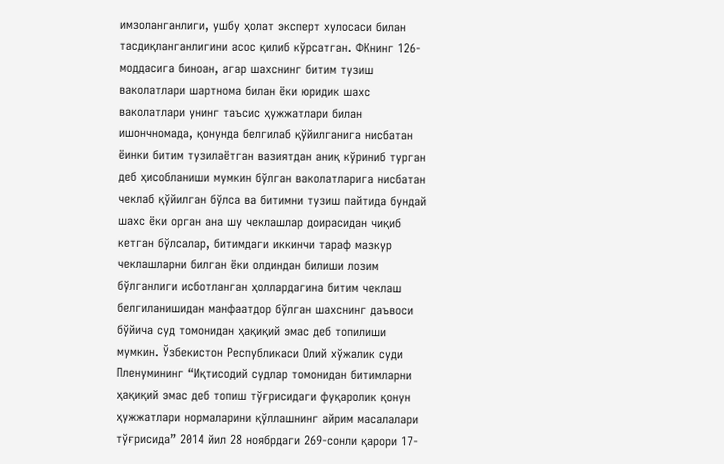имзоланганлиги, ушбу ҳолат эксперт хулосаси билан тасдиқланганлигини асос қилиб кўрсатган. ФКнинг 126-моддасига биноан, агар шахснинг битим тузиш ваколатлари шартнома билан ёки юридик шахс ваколатлари унинг таъсис ҳужжатлари билан ишончномада, қонунда белгилаб қўйилганига нисбатан ёинки битим тузилаётган вазиятдан аниқ кўриниб турган деб ҳисобланиши мумкин бўлган ваколатларига нисбатан чеклаб қўйилган бўлса ва битимни тузиш пайтида бундай шахс ёки орган ана шу чеклашлар доирасидан чиқиб кетган бўлсалар, битимдаги иккинчи тараф мазкур чеклашларни билган ёки олдиндан билиши лозим бўлганлиги исботланган ҳоллардагина битим чеклаш белгиланишидан манфаатдор бўлган шахснинг даъвоси бўйича суд томонидан ҳақиқий эмас деб топилиши мумкин. Ўзбекистон Республикаси Олий хўжалик суди Пленумининг “Иқтисодий судлар томонидан битимларни ҳақиқий эмас деб топиш тўғрисидаги фуқаролик қонун ҳужжатлари нормаларини қўллашнинг айрим масалалари тўғрисида” 2014 йил 28 ноябрдаги 269-сонли қарори 17-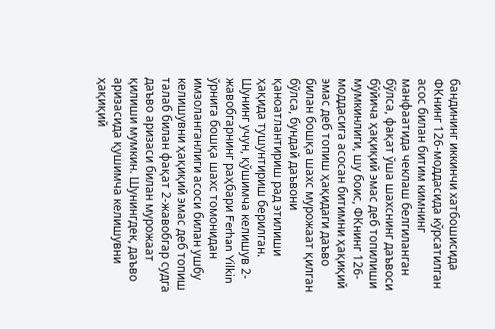бандининг иккинчи хатбошисида ФКнинг 126-моддасида кўрсатилган асос билан битим кимнинг манфаатида чеклаш белгиланган бўлса, фақат ўша шахснинг даъвоси бўйича ҳақиқий эмас деб топилиши мумкинлиги, шу боис, ФКнинг 126-моддасига асосан битимни ҳақиқий эмас деб топиш ҳақидаги даъво билан бошқа шахс мурожаат қилган бўлса, бундай даъвони қаноатлантириш рад этилиши ҳақида тушунтириш берилган. Шунинг учун, қўшимча келишув 2-жавобгарнинг раҳбари Ferhan Yilkin ўрнига бошқа шахс томонидан имзоланганлиги асоси билан ушбу келишувни ҳақиқий эмас деб топиш талаб билан фақат 2-жавобгар судга даъво аризаси билан мурожаат қилиши мумкин. Шунингдек, даъво аризасида қушимча келишувни ҳақиқий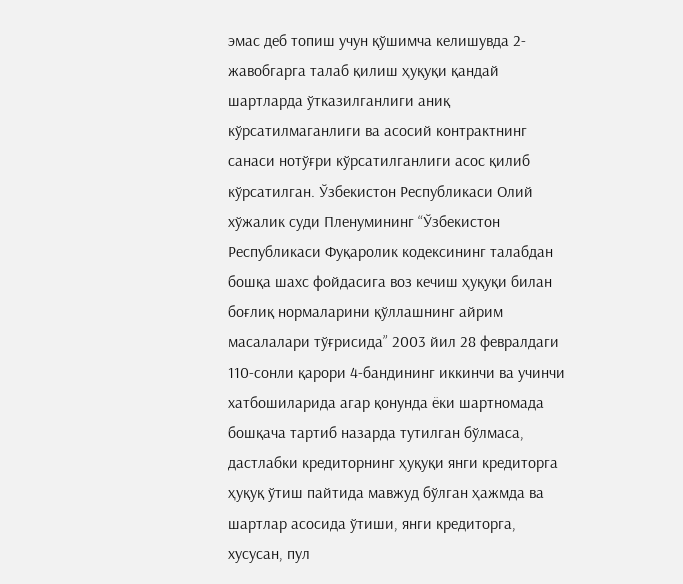эмас деб топиш учун қўшимча келишувда 2-жавобгарга талаб қилиш ҳуқуқи қандай шартларда ўтказилганлиги аниқ кўрсатилмаганлиги ва асосий контрактнинг санаси нотўғри кўрсатилганлиги асос қилиб кўрсатилган. Ўзбекистон Республикаси Олий хўжалик суди Пленумининг “Ўзбекистон Республикаси Фуқаролик кодексининг талабдан бошқа шахс фойдасига воз кечиш ҳуқуқи билан боғлиқ нормаларини қўллашнинг айрим масалалари тўғрисида” 2003 йил 28 февралдаги 110-сонли қарори 4-бандининг иккинчи ва учинчи хатбошиларида агар қонунда ёки шартномада бошқача тартиб назарда тутилган бўлмаса, дастлабки кредиторнинг ҳуқуқи янги кредиторга ҳуқуқ ўтиш пайтида мавжуд бўлган ҳажмда ва шартлар асосида ўтиши, янги кредиторга, хусусан, пул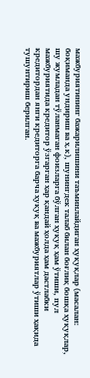мажбуриятининг бажарилишини таъминлайдиган ҳуқуқлар (масалан: боқиманда ундириш ва ҳ.к), шунингдек талаб билан боғлиқ бошқа ҳуқуқлар, шу жумладан тўланмаган фоизларга бўлган ҳуқуқ ҳам ўтиши, пул мажбуриятида кредитор ўзгарган ҳар қандай ҳолда ҳам дастлабки кредитордан янги кредиторга барча ҳуқуқ ва мажбуриятлар ўтиши ҳақида тушунтириш берилган.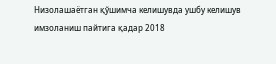Низолашаётган қўшимча келишувда ушбу келишув имзоланиш пайтига қадар 2018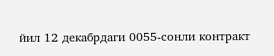йил 12 декабрдаги 0055-сонли контракт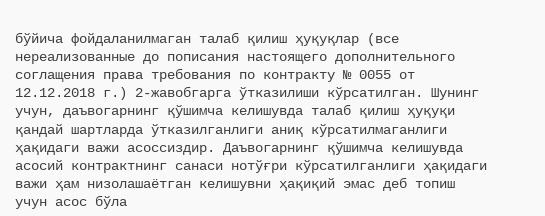бўйича фойдаланилмаган талаб қилиш ҳуқуқлар (все нереализованные до пописания настоящего дополнительного соглащения права требования по контракту № 0055 от 12.12.2018 г.) 2-жавобгарга ўтказилиши кўрсатилган. Шунинг учун, даъвогарнинг қўшимча келишувда талаб қилиш ҳуқуқи қандай шартларда ўтказилганлиги аниқ кўрсатилмаганлиги ҳақидаги важи асоссиздир. Даъвогарнинг қўшимча келишувда асосий контрактнинг санаси нотўғри кўрсатилганлиги ҳақидаги важи ҳам низолашаётган келишувни ҳақиқий эмас деб топиш учун асос бўла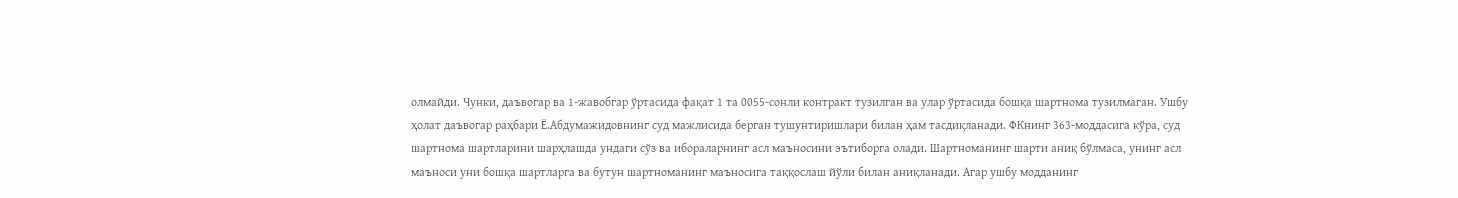олмайди. Чунки, даъвогар ва 1-жавобгар ўртасида фақат 1 та 0055-сонли контракт тузилган ва улар ўртасида бошқа шартнома тузилмаган. Ушбу ҳолат даъвогар раҳбари Ё.Абдумажидовнинг суд мажлисида берган тушунтиришлари билан ҳам тасдиқланади. ФКнинг 363-моддасига кўра, суд шартнома шартларини шарҳлашда ундаги сўз ва ибораларнинг асл маъносини эътиборга олади. Шартноманинг шарти аниқ бўлмаса, унинг асл маъноси уни бошқа шартларга ва бутун шартноманинг маъносига таққослаш йўли билан аниқланади. Агар ушбу модданинг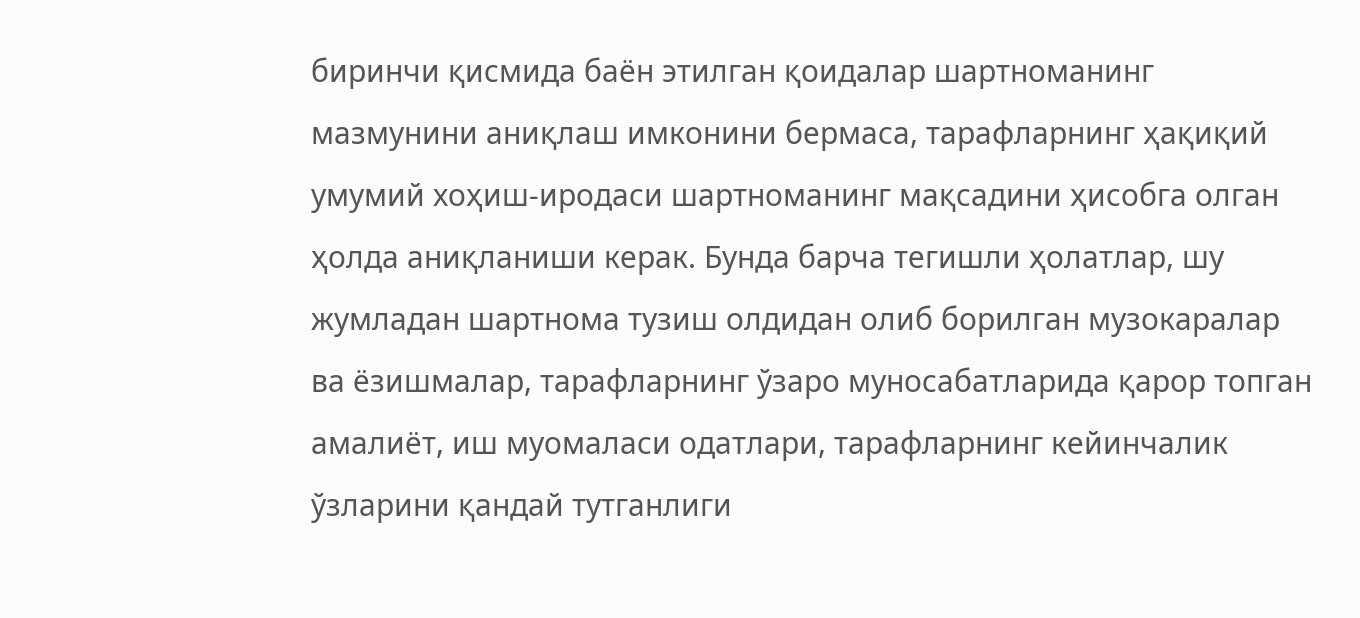биринчи қисмида баён этилган қоидалар шартноманинг мазмунини аниқлаш имконини бермаса, тарафларнинг ҳақиқий умумий хоҳиш-иродаси шартноманинг мақсадини ҳисобга олган ҳолда аниқланиши керак. Бунда барча тегишли ҳолатлар, шу жумладан шартнома тузиш олдидан олиб борилган музокаралар ва ёзишмалар, тарафларнинг ўзаро муносабатларида қарор топган амалиёт, иш муомаласи одатлари, тарафларнинг кейинчалик ўзларини қандай тутганлиги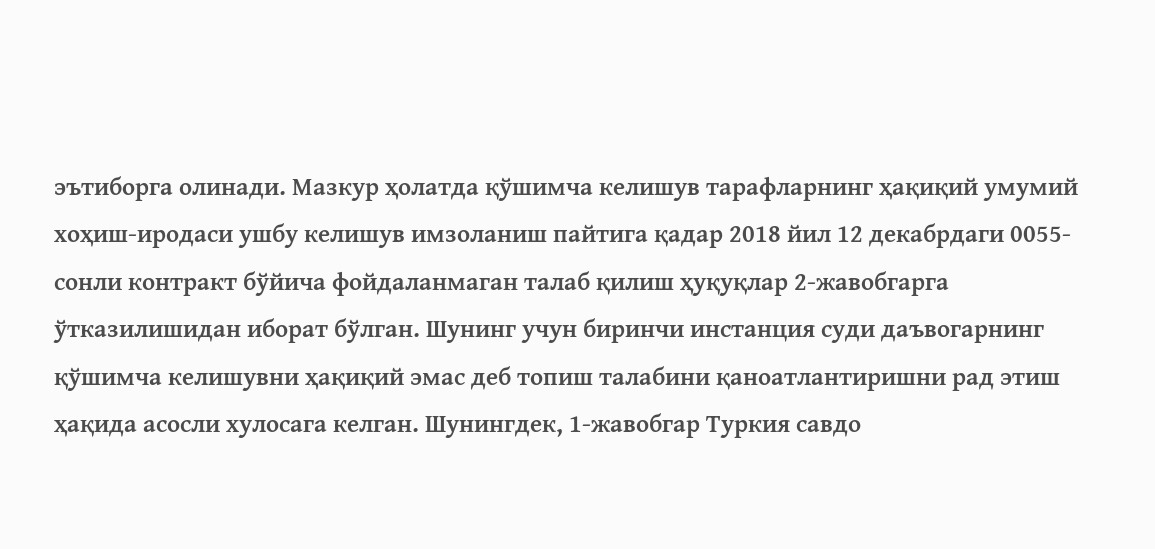эътиборга олинади. Мазкур ҳолатда қўшимча келишув тарафларнинг ҳақиқий умумий хоҳиш-иродаси ушбу келишув имзоланиш пайтига қадар 2018 йил 12 декабрдаги 0055-сонли контракт бўйича фойдаланмаган талаб қилиш ҳуқуқлар 2-жавобгарга ўтказилишидан иборат бўлган. Шунинг учун биринчи инстанция суди даъвогарнинг қўшимча келишувни ҳақиқий эмас деб топиш талабини қаноатлантиришни рад этиш ҳақида асосли хулосага келган. Шунингдек, 1-жавобгар Туркия савдо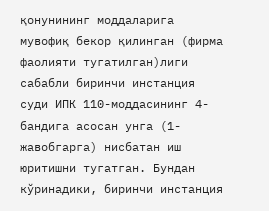қонунининг моддаларига мувофиқ бекор қилинган (фирма фаолияти тугатилган)лиги сабабли биринчи инстанция суди ИПК 110-моддасининг 4-бандига асосан унга (1-жавобгарга) нисбатан иш юритишни тугатган. Бундан кўринадики, биринчи инстанция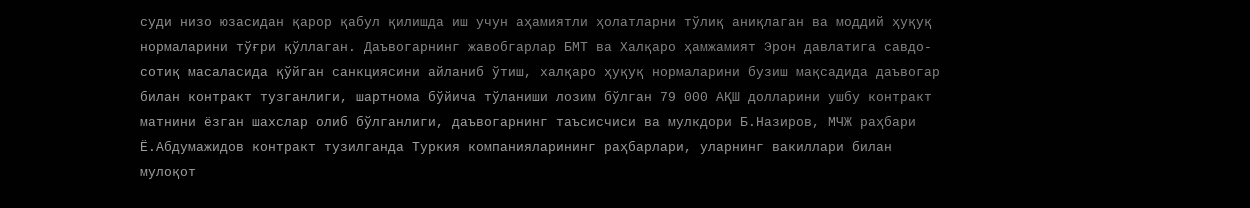суди низо юзасидан қарор қабул қилишда иш учун аҳамиятли ҳолатларни тўлиқ аниқлаган ва моддий ҳуқуқ нормаларини тўғри қўллаган. Даъвогарнинг жавобгарлар БМТ ва Халқаро ҳамжамият Эрон давлатига савдо-сотиқ масаласида қўйган санкциясини айланиб ўтиш, халқаро ҳуқуқ нормаларини бузиш мақсадида даъвогар билан контракт тузганлиги, шартнома бўйича тўланиши лозим бўлган 79 000 АҚШ долларини ушбу контракт матнини ёзган шахслар олиб бўлганлиги, даъвогарнинг таъсисчиси ва мулкдори Б.Назиров, МЧЖ раҳбари Ё.Абдумажидов контракт тузилганда Туркия компанияларининг раҳбарлари, уларнинг вакиллари билан мулоқот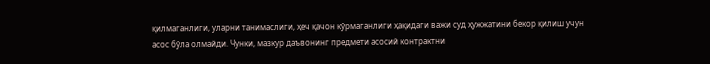қилмаганлиги, уларни танимаслиги, ҳеч қачон кўрмаганлиги ҳақидаги важи суд ҳужжатини бекор қилиш учун асос бўла олмайди. Чунки, мазкур даъвонинг предмети асосий контрактни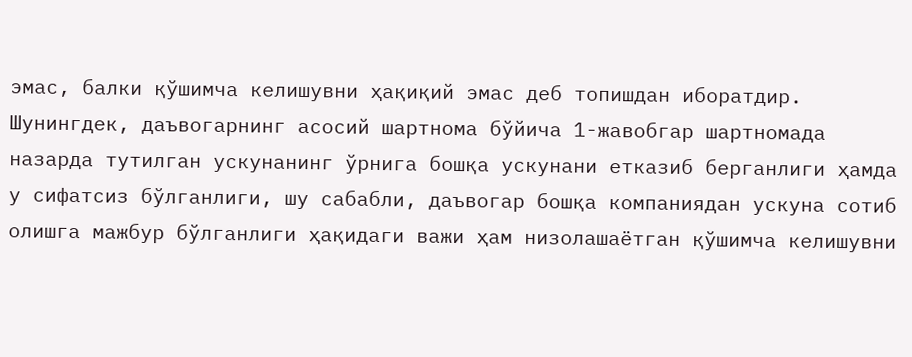эмас, балки қўшимча келишувни ҳақиқий эмас деб топишдан иборатдир. Шунингдек, даъвогарнинг асосий шартнома бўйича 1-жавобгар шартномада назарда тутилган ускунанинг ўрнига бошқа ускунани етказиб берганлиги ҳамда у сифатсиз бўлганлиги, шу сабабли, даъвогар бошқа компаниядан ускуна сотиб олишга мажбур бўлганлиги ҳақидаги важи ҳам низолашаётган қўшимча келишувни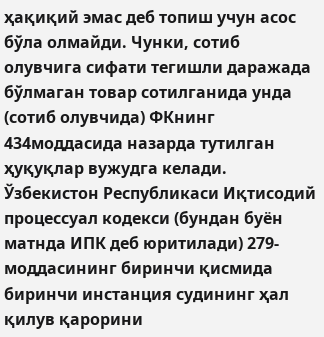ҳақиқий эмас деб топиш учун асос бўла олмайди. Чунки, сотиб олувчига сифати тегишли даражада бўлмаган товар сотилганида унда (сотиб олувчида) ФКнинг 434моддасида назарда тутилган ҳуқуқлар вужудга келади. Ўзбекистон Республикаси Иқтисодий процессуал кодекси (бундан буён матнда ИПК деб юритилади) 279-моддасининг биринчи қисмида биринчи инстанция судининг ҳал қилув қарорини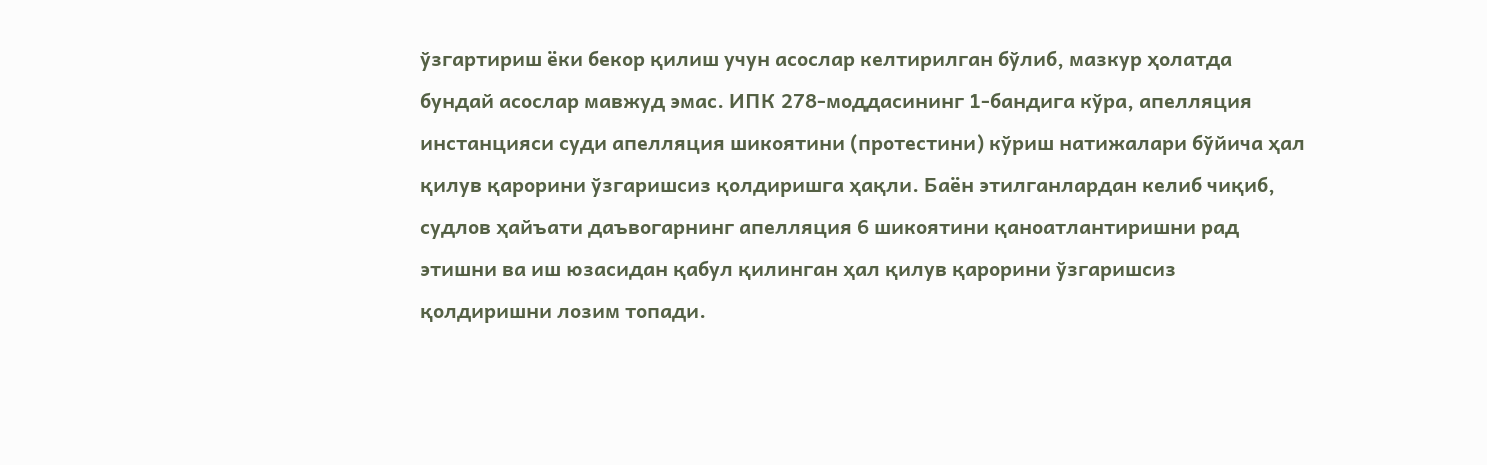ўзгартириш ёки бекор қилиш учун асослар келтирилган бўлиб, мазкур ҳолатда бундай асослар мавжуд эмас. ИПК 278-моддасининг 1-бандига кўра, апелляция инстанцияси суди апелляция шикоятини (протестини) кўриш натижалари бўйича ҳал қилув қарорини ўзгаришсиз қолдиришга ҳақли. Баён этилганлардан келиб чиқиб, судлов ҳайъати даъвогарнинг апелляция 6 шикоятини қаноатлантиришни рад этишни ва иш юзасидан қабул қилинган ҳал қилув қарорини ўзгаришсиз қолдиришни лозим топади.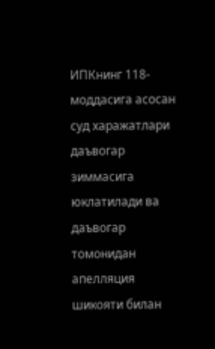ИПКнинг 118-моддасига асосан суд харажатлари даъвогар зиммасига юклатилади ва даъвогар томонидан апелляция шикояти билан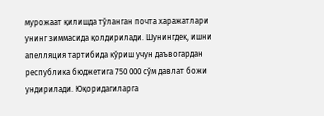мурожаат қилишда тўланган почта харажатлари унинг зиммасида қолдирилади. Шунингдек, ишни апелляция тартибида кўриш учун даъвогардан республика бюджетига 750 000 сўм давлат божи ундирилади. Юқоридагиларга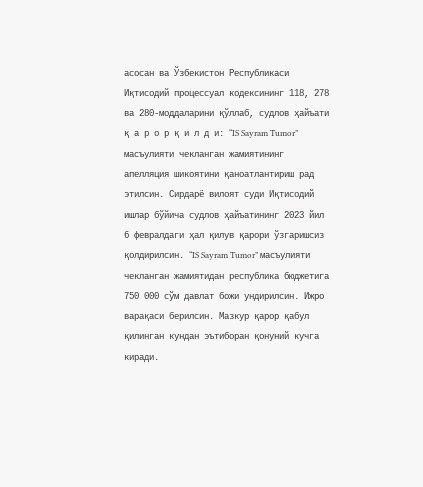асосан ва Ўзбекистон Республикаси Иқтисодий процессуал кодексининг 118, 278 ва 280-моддаларини қўллаб, судлов ҳайъати қ а р о р қ и л д и: “IS Sayram Tumor” масъулияти чекланган жамиятининг апелляция шикоятини қаноатлантириш рад этилсин. Сирдарё вилоят суди Иқтисодий ишлар бўйича судлов ҳайъатининг 2023 йил 6 февралдаги ҳал қилув қарори ўзгаришсиз қолдирилсин. “IS Sayram Tumor” масъулияти чекланган жамиятидан республика бюджетига 750 000 сўм давлат божи ундирилсин. Ижро варақаси берилсин. Мазкур қарор қабул қилинган кундан эътиборан қонуний кучга киради.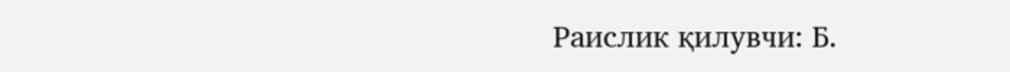Раислик қилувчи: Б.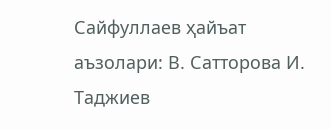Сайфуллаев ҳайъат аъзолари: В. Сатторова И. Таджиев